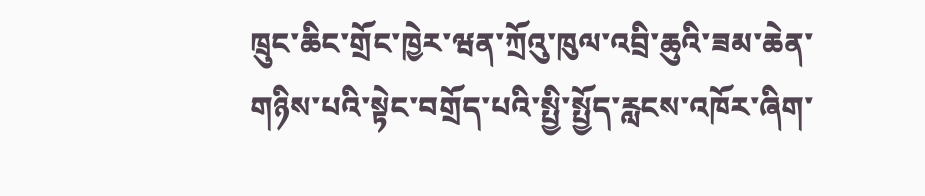ཁྲུང་ཆིང་གྲོང་ཁྱེར་ཝན་ཀྲོའུ་ཁུལ་འབྲི་ཆུའི་ཟམ་ཆེན་གཉིས་པའི་སྟེང་བགྲོད་པའི་སྤྱི་སྤྱོད་རླངས་འཁོར་ཞིག་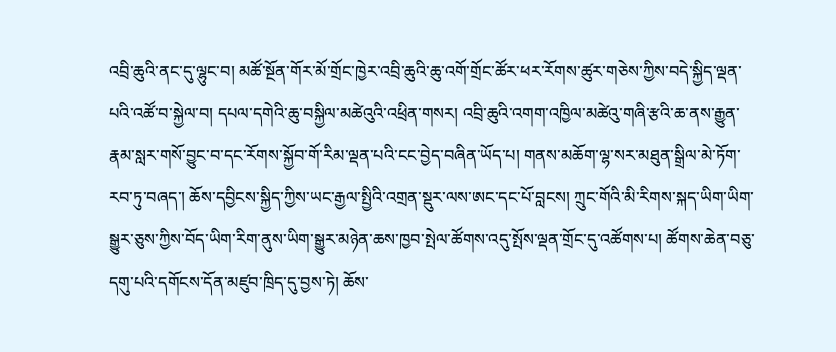འབྲི་ཆུའི་ནང་དུ་ལྷུང་བ། མཚོ་སྔོན་གོར་མོ་གྲོང་ཁྱེར་འབྲི་ཆུའི་ཆུ་འགོ་གྲོང་ཚོར་ཕར་རོགས་ཚུར་གཅེས་ཀྱིས་བདེ་སྐྱིད་ལྡན་པའི་འཚོ་བ་སྐྱེལ་བ། དཔལ་དགེའི་ཆུ་བསྐྱིལ་མཚེའུའི་འཕྲིན་གསར། འབྲི་ཆུའི་འགག་འཁྱིལ་མཚེའུ་གཞི་རྩའི་ཆ་ནས་རྒྱུན་རྣམ་སླར་གསོ་བྱུང་བ་དང་རོགས་སྐྱོབ་གོ་རིམ་ལྡན་པའི་ངང་བྱེད་བཞིན་ཡོད་པ། གནས་མཆོག་ལྷ་སར་མཐུན་སྒྲིལ་མེ་ཏོག་རབ་ཏུ་བཞད་། ཆོས་དབྱིངས་སྐྱིད་ཀྱིས་ཡང་རྒྱལ་སྤྱིའི་འགྲན་སྡུར་ལས་ཨང་དང་པོ་བླངས། ཀྲུང་གོའི་མི་རིགས་སྐད་ཡིག་ཡིག་སྒྱུར་ཅུས་ཀྱིས་བོད་ཡིག་རིག་ནུས་ཡིག་སྒྱུར་མཉེན་ཆས་ཁྱབ་སྤེལ་ཚོགས་འདུ་སྤོས་ལྡན་གྲོང་དུ་འཚོགས་པ། ཚོགས་ཆེན་བཅུ་དགུ་པའི་དགོངས་དོན་མཛུབ་ཁྲིད་དུ་བྱས་ཏེ། ཆོས་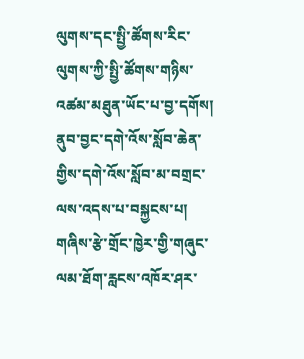ལུགས་དང་སྤྱི་ཚོགས་རིང་ལུགས་ཀྱི་སྤྱི་ཚོགས་གཉིས་འཚམ་མཐུན་ཡོང་པ་བྱ་དགོས། ནུབ་བྱང་དགེ་འོས་སློབ་ཆེན་གྱིས་དགེ་འོས་སློབ་མ་བགྲང་ལས་འདས་པ་བསྐྱངས་པ། གཞིས་རྩེ་གྲོང་ཁྱེར་གྱི་གཞུང་ལམ་ཐོག་རླངས་འཁོར་ཤར་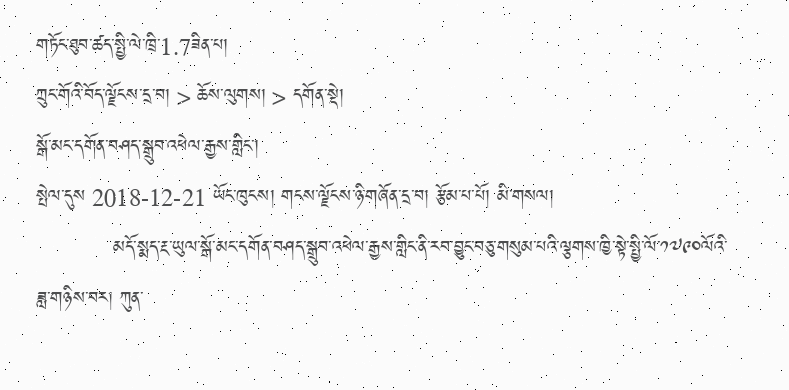གཏོང་ཐུབ་ཚད་སྤྱི་ལེ་ཁྲི་1.7ཟིན་པ།
ཀྲུང་གོའི་བོད་ལྗོངས་དྲ་བ། > ཆོས་ལུགས། > དགོན་སྡེ།
སྒོ་མང་དགོན་བཤད་སྒྲུབ་འཕེལ་རྒྱས་གླིང་།
སྤེལ་དུས 2018-12-21 ཡོང་ཁུངས། གངས་ལྗོངས་ཉི་གཞོན་དྲ་བ། རྩོམ་པ་པོ། མི་གསལ།
            མདོ་སྨད་རྔ་ཡུལ་སྒོ་མང་དགོན་བཤད་སྒྲུབ་འཕེལ་རྒྱས་གླིང་ནི་རབ་བྱུང་བཅུ་གསུམ་པའི་ལྕགས་ཁྱི་སྟེ་སྤྱི་ལོ་༡༧༩༠ལོའི་ཟླ་གཉིས་བར། ཀུན་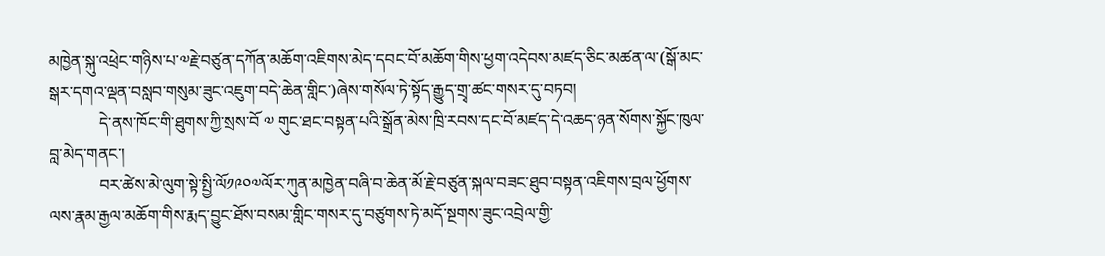མཁྱེན་སྐུ་འཕྲེང་གཉིས་པ་༧རྗེ་བཙུན་དཀོན་མཆོག་འཇིགས་མེད་དབང་བོ་མཆོག་གིས་ཕྱག་འདེབས་མཛད་ཅིང་མཚན་ལ་(སྒོ་མང་སྒར་དགའ་ལྡན་བསླབ་གསུམ་ཟུང་འཇུག་བདེ་ཆེན་གླིང་)ཞེས་གསོལ་ཏེ་སྟོད་རྒྱུད་གྲྭ་ཚང་གསར་དུ་བཏབ།
            དེ་ནས་ཁོང་གི་ཐུགས་ཀྱི་སྲས་བོ ༧ གུང་ཐང་བསྟན་པའི་སྒྲོན་མེས་ཁྲི་རབས་དང་བོ་མཛད་དེ་འཆད་ཉན་སོགས་སྐྱོང་ཁུལ་བླ་མེད་གནང་།
            བར་ཚེས་མེ་ལུག་སྟེ་སྤྱི་ལོ༡༩༠༧ལོར་ཀུན་མཁྱེན་བཞི་བ་ཆེན་མོ་རྗེ་བཙུན་སྐལ་བཟང་ཐུབ་བསྟན་འཇིགས་བྲལ་ཕྱོགས་ལས་རྣམ་རྒྱལ་མཆོག་གིས་རྨད་བྱུང་ཐོས་བསམ་གླིང་གསར་དུ་བཙུགས་ཏེ་མདོ་སྔགས་ཟུང་འབྲེལ་གྱི་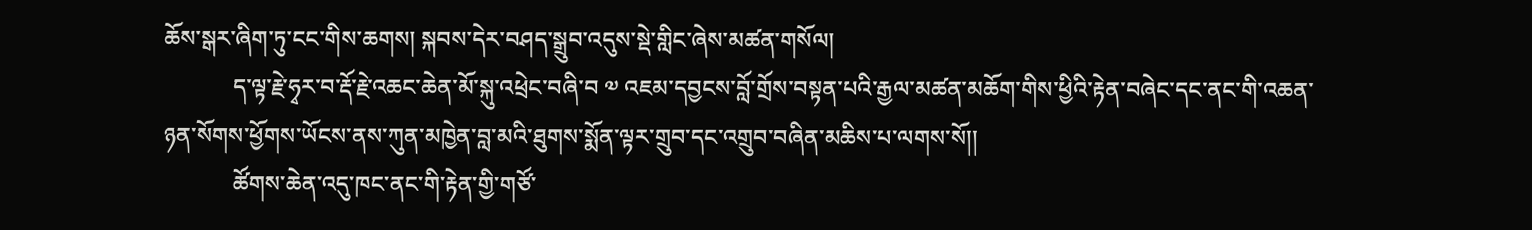ཆོས་སྒར་ཞིག་ཏུ་ངང་གིས་ཆགས། སྐབས་དེར་བཤད་སྒྲུབ་འདུས་སྡེ་གླིང་ཞེས་མཚན་གསོལ།
            ད་ལྟ་རྗེ་ཧྭར་བ་རྡོ་རྗེ་འཆང་ཆེན་མོ་སྐུ་འཕྲེང་བཞི་བ ༧ འཇམ་དབྱངས་བློ་གྲོས་བསྟན་པའི་རྒྱལ་མཚན་མཆོག་གིས་ཕྱིའི་རྟེན་བཞེང་དང་ནང་གི་འཆན་ཉན་སོགས་ཕྱོགས་ཡོངས་ནས་ཀུན་མཁྱེན་བླ་མའི་ཐུགས་སྨོན་ལྟར་གྲུབ་དང་འགྲུབ་བཞིན་མཆིས་པ་ལགས་སོ།།
            ཚོགས་ཆེན་འདུ་ཁང་ནང་གི་རྟེན་གྱི་གཙོ་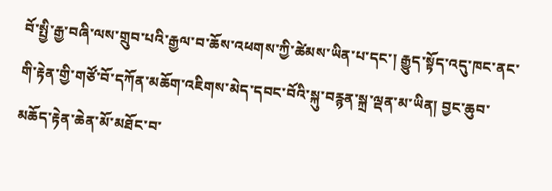བོ་སྤྱི་རྒྱ་བཞི་ལས་གྲུབ་པའི་རྒྱལ་བ་ཆོས་འཕགས་ཀྱི་ཚེམས་ཡིན་པ་དང་། རྒྱུད་སྟོད་འདུ་ཁང་ནང་གི་རྟེན་གྱི་གཙོ་བོ་དཀོན་མཆོག་འཇིགས་མེད་དབང་བོའི་སྐུ་བརྙན་སྐྲ་ལྡན་མ་ཡིན། བྱང་ཆུབ་མཆོད་རྟེན་ཆེན་མོ་མཐོང་བ་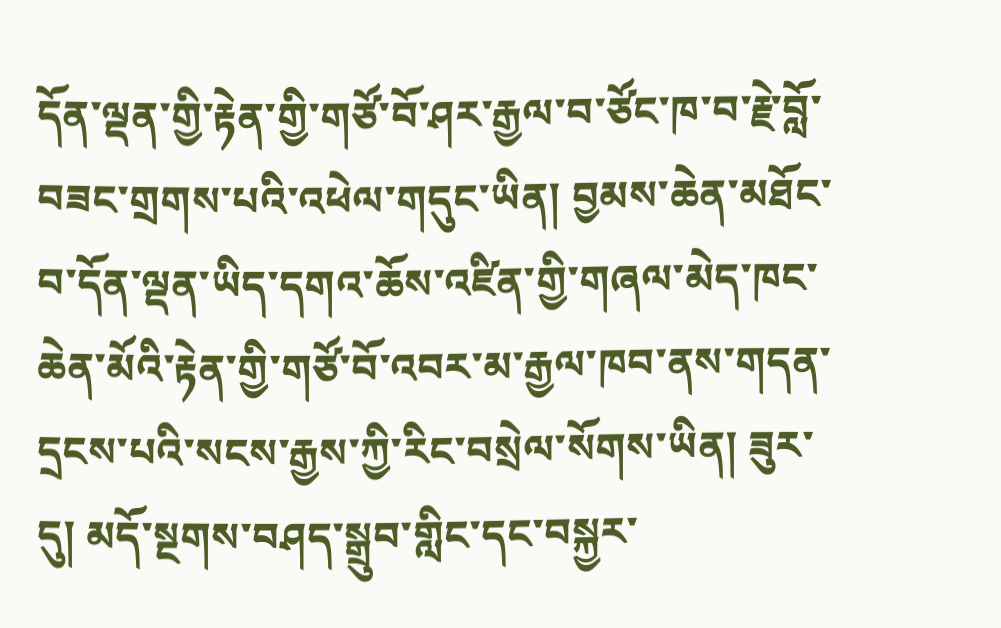དོན་ལྡན་གྱི་རྟེན་གྱི་གཙོ་བོ་ཤར་རྒྱལ་བ་ཙོང་ཁ་བ་རྗེ་བློ་བཟང་གྲགས་པའི་འཕེལ་གདུང་ཡིན། བྱམས་ཆེན་མཐོང་བ་དོན་ལྡན་ཡིད་དགའ་ཆོས་འཛིན་གྱི་གཞལ་མེད་ཁང་ཆེན་མོའི་རྟེན་གྱི་གཙོ་བོ་འབར་མ་རྒྱལ་ཁབ་ནས་གདན་དྲངས་པའི་སངས་རྒྱས་ཀྱི་རིང་བསྲེལ་སོགས་ཡིན། ཟུར་དུ། མདོ་སྔགས་བཤད་སྒྲུབ་གླིང་དང་བསྐྱར་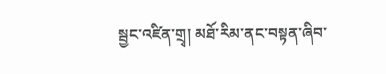སྦྱང་འཛིན་གྲྭ། མཐོ་རིམ་ནང་བསྟན་ཞིབ་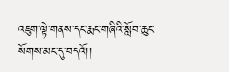འཇུག་ལྟེ་གནས་དང་རྨང་གཞིའི་སློབ་ཆུང་སོགས་མང་དུ་བདའོ།།